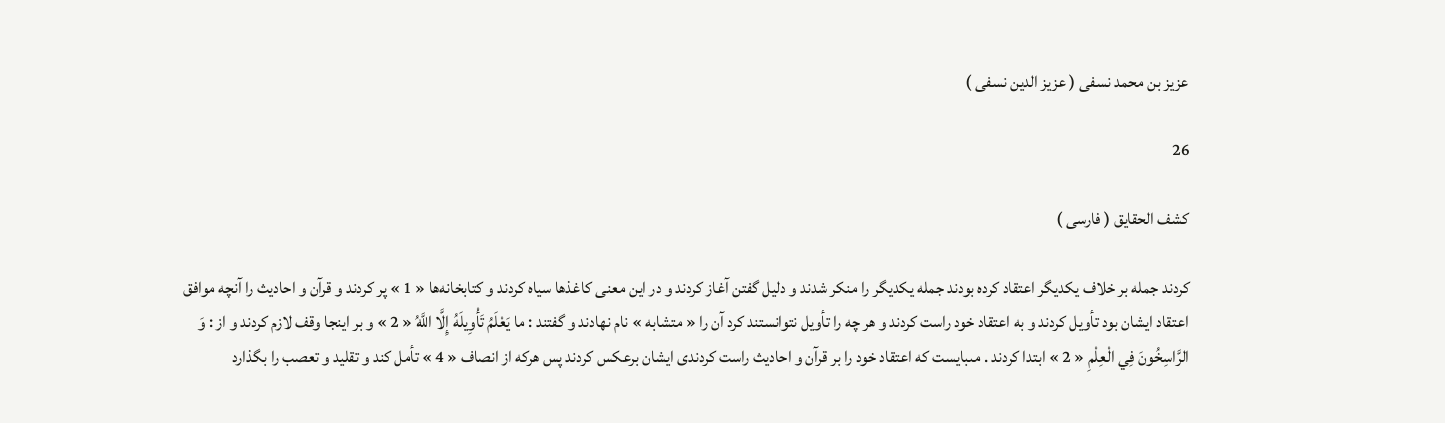عزيز بن محمد نسفى ( عزيز الدين نسفى )

26

كشف الحقايق ( فارسى )

كردند جمله بر خلاف يكديگر اعتقاد كرده بودند جمله يكديگر را منكر شدند و دليل گفتن آغاز كردند و در اين معنى كاغذها سياه كردند و كتابخانه‌ها « 1 » پر كردند و قرآن و احاديث را آنچه موافق اعتقاد ايشان بود تأويل كردند و به اعتقاد خود راست كردند و هر چه را تأويل نتوانستند كرد آن را « متشابه » نام نهادند و گفتند : ما يَعْلَمُ تَأْوِيلَهُ إِلَّا اللَّهُ « 2 » و بر اينجا وقف لازم كردند و از : وَ الرَّاسِخُونَ فِي الْعِلْمِ « 2 » ابتدا كردند . مىبايست كه اعتقاد خود را بر قرآن و احاديث راست كردندى ايشان برعكس كردند پس هركه از انصاف « 4 » تأمل كند و تقليد و تعصب را بگذارد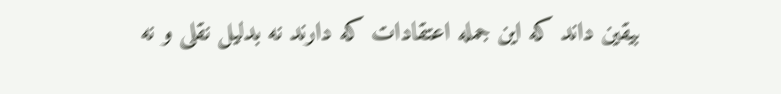بيقين داند كه اين جمله اعتقادات كه دارند نه بدليل نقلى و نه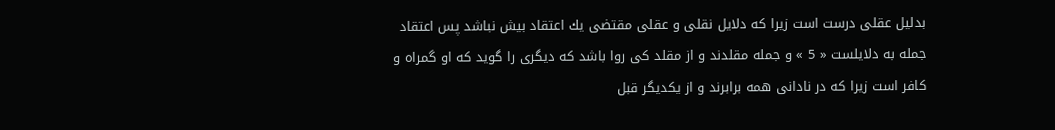بدليل عقلى درست است زيرا كه دلايل نقلى و عقلى مقتضى يك اعتقاد بيش نباشد پس اعتقاد جمله به دلايلست « 5 » و جمله مقلدند و از مقلد كى روا باشد كه ديگرى را گويد كه او گمراه و كافر است زيرا كه در نادانى همه برابرند و از يكديگر قبل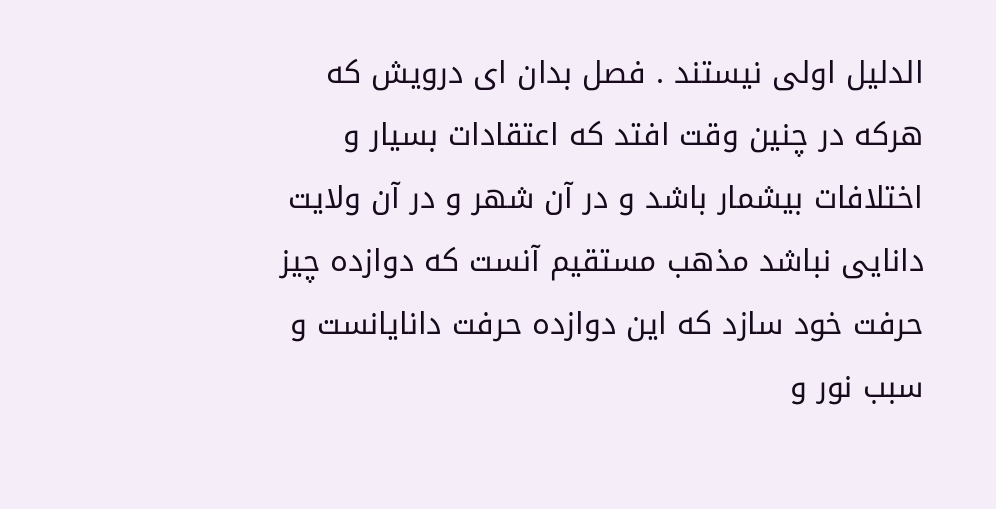الدليل اولى نيستند . فصل بدان اى درويش كه هركه در چنين وقت افتد كه اعتقادات بسيار و اختلافات بيشمار باشد و در آن شهر و در آن ولايت دانايى نباشد مذهب مستقيم آنست كه دوازده چيز حرفت خود سازد كه اين دوازده حرفت دانايانست و سبب نور و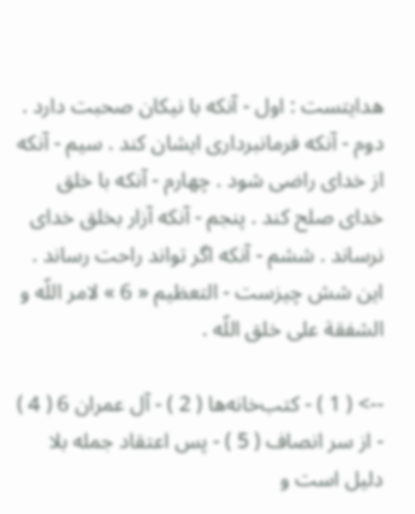هدايتست : اول - آنكه با نيكان صحبت دارد . دوم - آنكه فرمانبردارى ايشان كند . سيم - آنكه از خداى راضى شود . چهارم - آنكه با خلق خداى صلح كند . پنجم - آنكه آزار بخلق خداى نرساند . ششم - آنكه اگر تواند راحت رساند . اين شش چيزست - التعظيم « 6 » لامر اللّه و الشفقة على خلق اللّه .

--> ( 1 ) - كتب‌خانه‌ها ( 2 ) - آل عمران 6 ( 4 ) - از سر انصاف ( 5 ) - پس اعتقاد جمله بلا دليل است و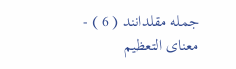جمله مقلدانند ( 6 ) - معناى التعظيم